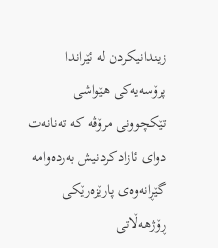زیندانیکردن لە ئێراندا پرۆسەیەکی هێواشی تێکچوونی مرۆڤە کە تەنانەت دوای ئازادکردنیش بەردەوامە
گێڕانەوەی پارێزەرێکی ڕۆژهەڵاتی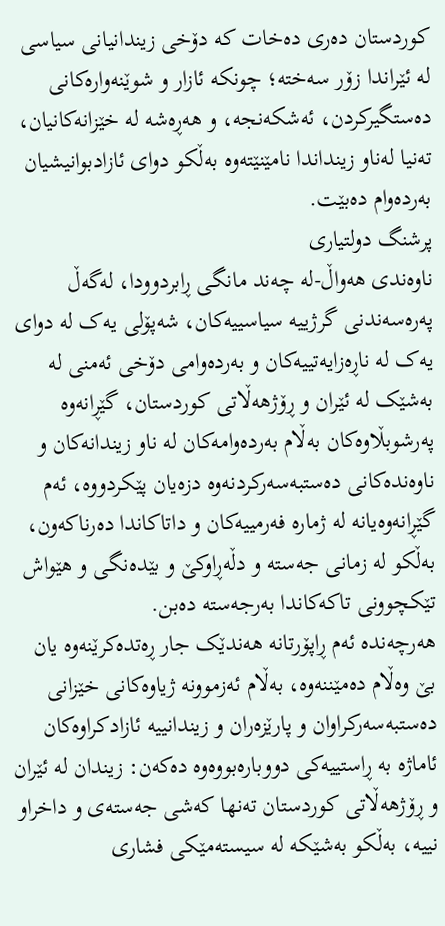کوردستان دەری دەخات کە دۆخی زیندانیانی سیاسی لە ئێراندا زۆر سەختە؛ چونکە ئازار و شوێنەوارەکانی دەستگیرکردن، ئەشکەنجە، و هەڕەشە لە خێزانەکانیان، تەنیا لەناو زینداندا نامێنێتەوە بەڵکو دوای ئازادبوانیشیان بەردەوام دەبێت.
پرشنگ دولتیاری
ناوەندی هەواڵ-لە چەند مانگی ڕابردوودا، لەگەڵ پەرەسەندنی گرژییە سیاسییەکان، شەپۆلی یەک لە دوای یەک لە ناڕەزایەتییەکان و بەردەوامی دۆخی ئەمنی لە بەشێک لە ئێران و ڕۆژهەڵاتی کوردستان، گێڕانەوە پەرشوبڵاوەکان بەڵام بەردەوامەکان لە ناو زیندانەکان و ناوەندەکانی دەستبەسەرکردنەوە دزەیان پێکردووە، ئەم گێڕانەوەیانە لە ژمارە فەرمییەکان و داتاکاندا دەرناکەون، بەڵکو لە زمانی جەستە و دڵەڕاوکێ و بێدەنگی و هێواش تێکچوونی تاکەکاندا بەرجەستە دەبن.
هەرچەندە ئەم ڕاپۆرتانە هەندێک جار ڕەتدەکرێنەوە یان بێ وەڵام دەمێننەوە، بەڵام ئەزموونە ژیاوەکانی خێزانی دەستبەسەرکراوان و پارێزەران و زیندانییە ئازادکراوەکان ئاماژە بە ڕاستییەکی دووبارەبووەوە دەکەن: زیندان لە ئێران و ڕۆژهەڵاتی کوردستان تەنها کەشی جەستەی و داخراو نییە، بەڵکو بەشێکە لە سیستەمێکی فشاری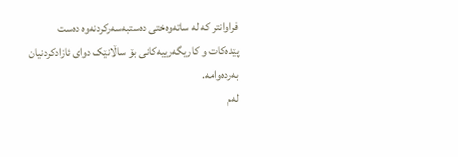فراوانتر کە لە ساتەوەختی دەستبەسەرکردنەوە دەست پێدەکات و کاریگەرییەکانی بۆ ساڵانێک دوای ئازادکردنیان بەردەوامە.
لەم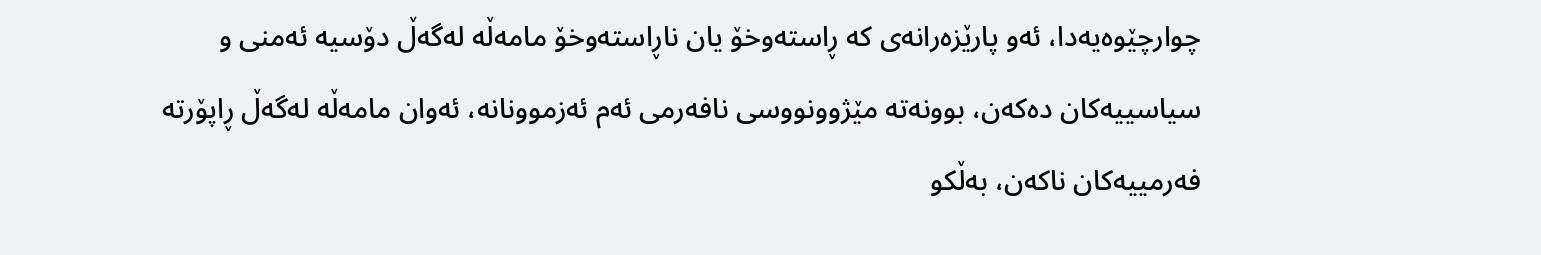چوارچێوەیەدا، ئەو پارێزەرانەی کە ڕاستەوخۆ یان ناڕاستەوخۆ مامەڵە لەگەڵ دۆسیە ئەمنی و سیاسییەکان دەکەن، بوونەتە مێژوونووسی نافەرمی ئەم ئەزموونانە، ئەوان مامەڵە لەگەڵ ڕاپۆرتە فەرمییەکان ناکەن، بەڵکو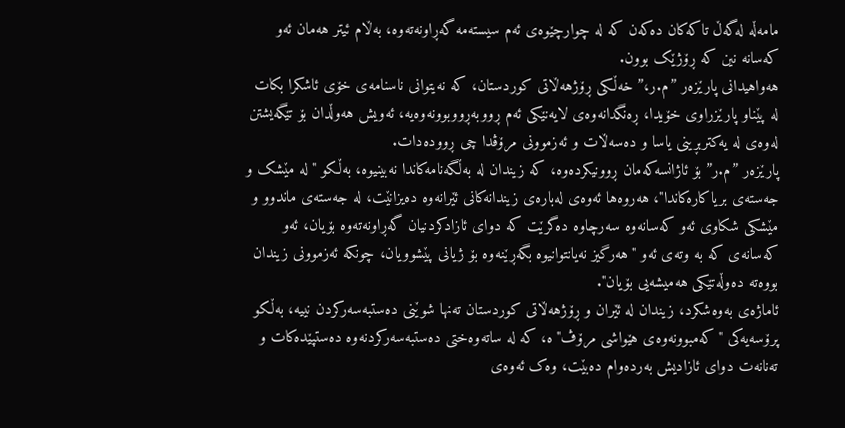مامەڵە لەگەڵ تاکەکان دەکەن کە لە چوارچێوەی ئەم سیستەمە گەڕاونەتەوە، بەڵام ئیتر هەمان ئەو کەسانە نین کە ڕۆژێک بوون.
هەواهیدانی پارێزەر ”م.ر،” خەڵکی ڕۆژهەڵاتی کوردستان، کە نەیتوانی ناسنامەی خۆی ئاشکرا بکات لە پێناو پارێزراوی خۆیدا، ڕەنگدانەوەی لایەنێکی ئەم ڕووبەڕووبوونەوەیە، ئەویش هەوڵدان بۆ تێگەیشتن لەوەی لە یەکتربڕینی یاسا و دەسەڵات و ئەزموونی مرۆڤدا چی ڕوودەدات.
پارێزەر ”م.ر” بۆ ئاژانسەکەمان ڕوونیکردەوە، کە زیندان لە بەڵگەنامەکاندا نەبینیوە، بەڵکو "لە مێشک و جەستەی بریاکارەکاندا"، هەروەها ئەوەی لەبارەی زیندانەکانی ئێرانەوە دەیزانێت، لە جەستەی ماندوو و مێشکی شکاوی ئەو کەسانەوە سەرچاوە دەگرێت کە دوای ئازادکردنیان گەڕاونەتەوە بۆیان، ئەو کەسانەی کە بە وتەی ئەو "هەرگیز نەیانتوانیوە بگەڕێنەوە بۆ ژیانی پێشوویان، چونکە ئەزموونی زیندان بووەتە دەوڵەتێکی هەمیشەیی بۆیان".
ئاماژەی بەوەشکرد، زیندان لە ئێران و ڕۆژهەڵاتی کوردستان تەنها شوێنی دەستبەسەرکردن نییە، بەڵکو پرۆسەیەکی "کەمبوونەوەی هێواشی مرۆڤ"ە، کە لە ساتەوەختی دەستبەسەرکردنەوە دەستپێدەکات و تەنانەت دوای ئازادیش بەردەوام دەبێت، وەک ئەوەی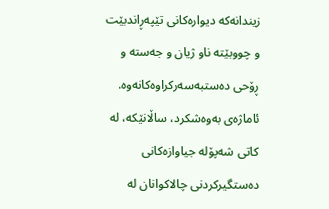زیندانەکە دیوارەکانی تێپەڕاندبێت و چووبێتە ناو ژیان و جەستە و ڕۆحی دەستبەسەرکراوەکانەوە.
ئاماژەی بەوەشکرد، ساڵانێکە، لە کاتی شەپۆلە جیاوازەکانی دەستگیرکردنی چالاکوانان لە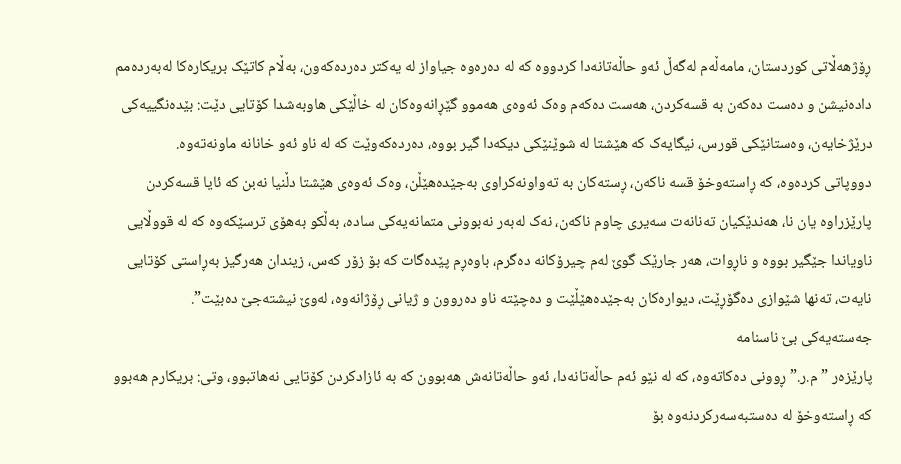ڕۆژهەڵاتی کوردستان، مامەڵەم لەگەڵ ئەو حاڵەتانەدا کردووە کە لە دەرەوە جیاواز لە یەکتر دەردەکەون، بەڵام کاتێک بریکارەکا لەبەردەمم دادەنیشن و دەست دەکەن بە قسەکردن، هەست دەکەم وەک ئەوەی هەموو گێڕانەوەکان لە خاڵێکی هاوبەشدا کۆتایی دێت: بێدەنگییەکی درێژخایەن، وەستانێکی قورس، نیگایەک کە هێشتا لە شوێنێکی دیکەدا گیر بووە، دەردەکەوێت کە لە ناو ئەو خانانە ماونەتەوە.
دووپاتی کردەوە، کە ڕاستەوخۆ قسە ناکەن، ڕستەکان بە تەواونەکراوی بەجێدەهێڵن، وەک ئەوەی هێشتا دڵنیا نەبن کە ئایا قسەکردن پارێزراوە یان نا، هەندێکیان تەنانەت سەیری چاوم ناکەن، نەک لەبەر نەبوونی متمانەیەکی سادە، بەڵکو بەهۆی ترسێکەوە کە لە قووڵایی ناویاندا جێگیر بووە و ناڕوات، هەر جارێک گوێ لەم چیرۆکانە دەگرم، باوەڕم پێدەگات کە بۆ زۆر کەس، زیندان هەرگیز بەڕاستی کۆتایی نایەت، تەنها شێوازی دەگۆڕێت، دیوارەکان بەجێدەهێڵێت و دەچێتە ناو دەروون و ژیانی ڕۆژانەوە، لەوێ نیشتەجێ دەبێت”.
جەستەیەکی بێ ناسنامە
پارێزەر ”م.ر.” ڕوونی دەکاتەوە، کە لە نێو ئەم حاڵەتانەدا، ئەو حاڵەتانەش هەبوون کە بە ئازادکردن کۆتایی نەهاتبوو، وتی: بریکارم هەبوو کە ڕاستەوخۆ لە دەستبەسەرکردنەوە بۆ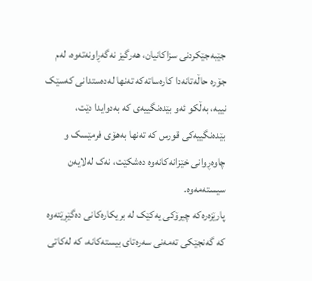جێبەجێکردنی سزاکانیان، هەرگیز نەگەڕاونەتەوە، لەم جۆرە حاڵەتانەدا کارەساتەکە تەنها لەدەستدانی کەسێک نییە، بەڵکو ئەو بێدەنگییەی کە بەدوایدا دێت، بێدەنگییەکی قورس کە تەنها بەهۆی فرمێسک و چاوەڕوانی خێزانەکانەوە دەشکێت، نەک لەلایەن سیستەمەوە.
پارێزەرەکە چیرۆکی یەکێک لە بریکارەکانی دەگێڕێتەوە کە گەنجێکی تەمەنی سەرەتای بیستەکانە، کە لەکاتی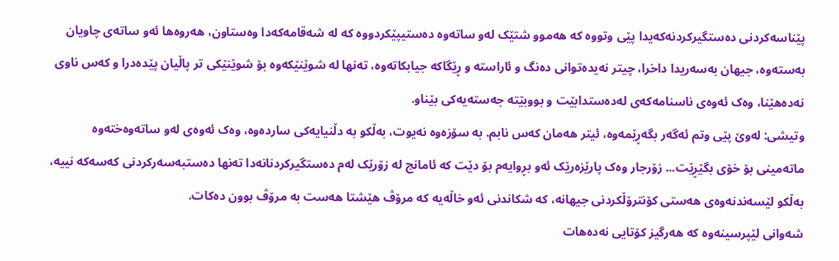پێناسەکردنی دەستگیرکردنەکەیدا پێی وتووە کە هەموو شتێک لەو ساتەوە دەستیپێکردووە کە لە شەقامەکەدا وەستاون، هەروەها ئەو ساتەی چاویان بەستەوە، جیهان بەسەریدا داخرا، چیتر نەیدەتوانی دەنگ و ئاراستە و ڕێگاکە جیابکاتەوە، تەنها لە شوێنێکەوە بۆ شوێنێکی تر پاڵیان پێدەدرا و کەس ناوی نەدەهێنا، وەک ئەوەی ناسنامەکەی لەدەستدابێت و بووبێتە جەستەیەکی بێناو.
وتیشی: لەوێ پێی وتم ئەگەر بگەڕێمەوە، ئیتر هەمان کەس نابم. بە سۆزەوە نەیوت، بەڵکو بە دڵنیایەکی ساردەوە، وەک ئەوەی لەو ساتەوەختەوە ماتەمینی بۆ خۆی بگێڕێت... زۆرجار وەک پارێزەرێک ئەو بڕوایەم بۆ دێت کە ئامانج لە زۆرێک لەم دەستگیرکردنانەدا تەنها دەستبەسەرکردنی کەسەکە نییە، بەڵکو لێسەندنەوەی هەستی کۆنترۆڵکردنی جیهانە، کە شکاندنی ئەو خاڵەیە کە مرۆڤ هێشتا هەست بە مرۆڤ بوون دەکات.
شەوانی لێپرسینەوە کە هەرگیز کۆتایی نەدەهات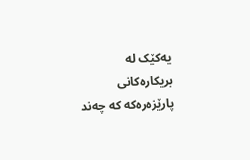یەکێک لە بریکارەکانی پارێزەرەکە کە چەند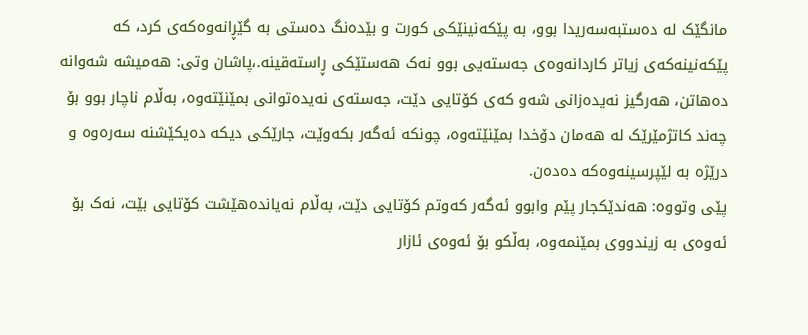مانگێک لە دەستبەسەریدا بوو، بە پێکەنینێکی کورت و بێدەنگ دەستی بە گێڕانەوەکەی کرد، کە پێکەنینەکەی زیاتر کاردانەوەی جەستەیی بوو نەک هەستێکی ڕاستەقینە.،پاشان وتی: هەمیشە شەوانە دەهاتن، هەرگیز نەیدەزانی شەو کەی کۆتایی دێت، جەستەی نەیدەتوانی بمێنێتەوە، بەڵام ناچار بوو بۆ چەند کاتژمێرێک لە هەمان دۆخدا بمێنێتەوە، چونکە ئەگەر بکەوێت، جارێکی دیکە دەیکێشنە سەرەوە و درێژە بە لێپرسینەوەکە دەدەن.
پێی وتووە: هەندێکجار پێم وابوو ئەگەر کەوتم کۆتایی دێت، بەڵام نەیاندەهێشت کۆتایی بێت، نەک بۆ ئەوەی بە زیندووی بمێنمەوە، بەڵکو بۆ ئەوەی ئازار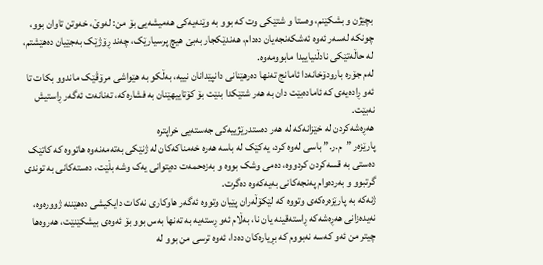بچێژن و بشکێنم، وەستا و شتێکی وت کە بوو بە وێنەیەکی هەمیشەیی بۆ من: لەوێ، خەوتن تاوان بوو، چونکە لەسەر ئەوە ئەشکەنجەیان دەدام، هەندێکجار بەبێ هیچ پرسیارێک، چەند ڕۆژێک بەجێیان دەهێشتم، لە حاڵەتێکی نادڵنیاییدا مابوومەوە.
لەم جۆرە بارودۆخانەدا ئامانج تەنها دەرهێنانی دانپێدانان نییە، بەڵکو بە هێواشی مرۆڤێک ماندوو بکات تا ئەو ڕادەیەی کە ئامادەبێت دان بە هەر شتێکدا بنێت بۆ کۆتاییهێنان بە فشارەکە، تەنانەت ئەگەر ڕاستیش نەبێت.
هەڕەشەکردن لە خێزانەکە لە هەر دەستدرێژییەکی جەستەیی خراپترە
پارێزەر ”م.ر.” باسی لەوە کرد، یەکێک لە باسە هەرە خەمناکەکان لە ژنێکی بەتەمەنەوە هاتووە کە کاتێک دەستی بە قسەکردن کردووە، دەمی وشک بووە و بەزەحمەت دەیتوانی یەک وشە بڵێت، دەستەکانی بە توندی گرتبوو و بەردەوام پەنجەکانی بەیەکەوە دەگرت.
ژنەکە بە پارێزەرەکەی وتووە کە لێکۆڵەران پێیان وتووە ئەگەر هاوکاری نەکات دایکیشی دەهێننە ژوورەوە، نەیدەزانی هەڕەشەکە ڕاستەقینە یان نا، بەڵام ئەو ڕستەیە بە تەنها بەس بوو بۆ ئەوەی بیشکێنێت، هەروەها چیتر من ئەو کەسە نەبووم کە بڕیارەکان دەدا، ئەوە ترسی من بوو لە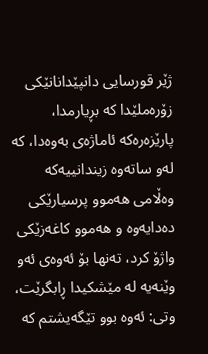ژێر قورسایی دانپێدانانێکی زۆرەملێدا کە بڕیارمدا، پارێزەرەکە ئاماژەی بەوەدا، کە لەو ساتەوە زیندانییەکە وەڵامی هەموو پرسیارێکی دەدایەوە و هەموو کاغەزێکی واژۆ کرد، تەنها بۆ ئەوەی ئەو وێنەیە لە مێشکیدا ڕابگرێت، وتی: ئەوە بوو تێگەیشتم کە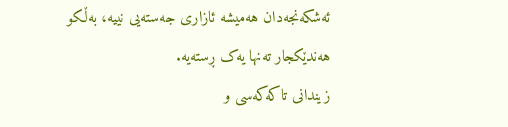ئەشکەنجەدان هەمیشە ئازاری جەستەیی نییە، بەڵکو هەندێکجار تەنها یەک ڕستەیە.
زیندانی تاکەکەسی و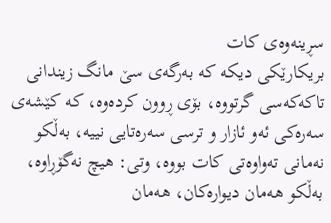سڕینەوەی کات
بریکارێکی دیکە کە بەرگەی سێ مانگ زیندانی تاکەکەسی گرتووە، بۆی ڕوون کردەوە، کە کێشەی سەرەکی ئەو ئازار و ترسی سەرەتایی نییە، بەڵکو نەمانی تەواوەتی کات بووە، وتی: هیچ نەگۆڕاوە، بەڵکو هەمان دیوارەکان، هەمان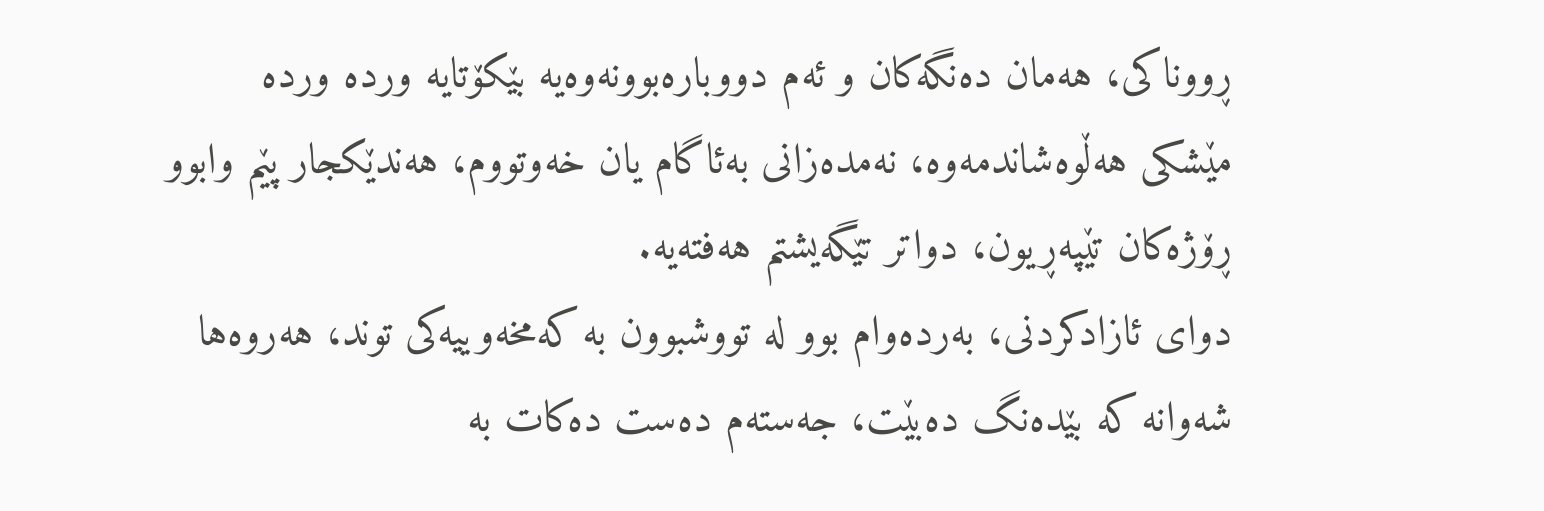ڕووناکی، هەمان دەنگەکان و ئەم دووبارەبوونەوەیە بێکۆتایە وردە وردە مێشکی هەڵوەشاندمەوە، نەمدەزانی بەئاگام یان خەوتووم، هەندێکجار پێم وابوو ڕۆژەکان تێپەڕیون، دواتر تێگەیشتم هەفتەیە.
دوای ئازادکردنی، بەردەوام بوو لە تووشبوون بە کەمخەوییەکی توند، هەروەها شەوانە کە بێدەنگ دەبێت، جەستەم دەست دەکات بە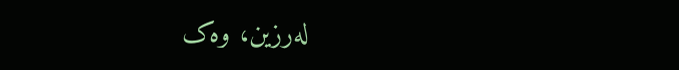لەرزین، وەک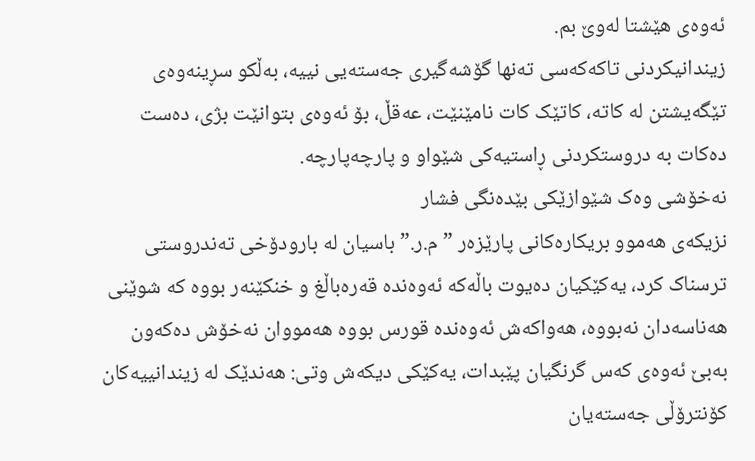ئەوەی هێشتا لەوێ بم.
زیندانیکردنی تاکەکەسی تەنها گۆشەگیری جەستەیی نییە، بەڵکو سڕینەوەی تێگەیشتن لە کاتە، کاتێک کات نامێنێت، عەقڵ، بۆ ئەوەی بتوانێت بژی، دەست دەکات بە دروستکردنی ڕاستیەکی شێواو و پارچەپارچە.
نەخۆشی وەک شێوازێکی بێدەنگی فشار
نزیکەی هەموو بریکارەکانی پارێزەر ”م.ر.” باسیان لە بارودۆخی تەندروستی ترسناک کرد، یەکێکیان دەیوت باڵەکە ئەوەندە قەرەباڵغ و خنکێنەر بووە کە شوێنی هەناسەدان نەبووە، هەواکەش ئەوەندە قورس بووە هەمووان نەخۆش دەکەون بەبێ ئەوەی کەس گرنگیان پێبدات، یەکێکی دیکەش وتی: هەندێک لە زیندانییەکان کۆنترۆڵی جەستەیان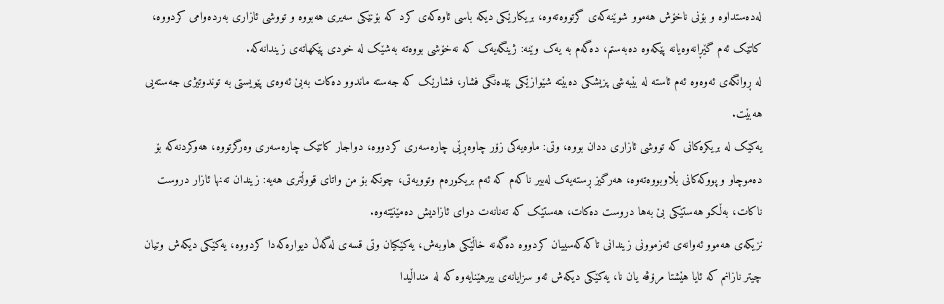لەدەستداوە و بۆنی ناخۆش هەموو شوێنەکەی گرتووەتەوە، بریکارێکی دیکە باسی ئاوەکەی کرد کە بۆنێکی سەیری هەبووە و تووشی ئازاری بەردەوامی کردووە، کاتێک ئەم گێڕانەوەیانە پێکەوە دەبەستم، دەگەم بە یەک وێنە: ژینگەیەک کە نەخۆشی بووەتە بەشێک لە خودی پێکهاتەی زیندانەکە.
لە ڕوانگەی ئەوەوە ئەم ئاستە لە بێبەشی پزیشکی دەبێتە شێوازێکی بێدەنگی فشار، فشارێک کە جەستە ماندوو دەکات بەبێ ئەوەی پێویستی بە توندوتیژی جەستەیی هەبێت.
یەکێک لە بریکرەکانی کە تووشی ئازاری ددان بووە، وتی: ماوەیەکی زۆر چاوەڕێی چارەسەری کردووە، دواجار کاتێک چارەسەری وەرگرتووە، هەوکردنەکە بۆ دەموچاو و پووکەکانی بڵاوبووەتەوە، هەرگیز ڕستەیەک لەبیر ناکەم کە ئەم بریکورەم وتوویەتی، چونکە بۆ من واتای قووڵتری هەیە: زیندان تەنها ئازار دروست ناکات، بەڵکو هەستێکی بێ بەها دروست دەکات، هەستێک کە تەنانەت دوای ئازادیش دەمێنێتەوە.
نزیکەی هەموو ئەوانەی ئەزموونی زیندانی تاکەکەسییان کردووە دەگەنە خاڵێکی هاوبەش، یەکێکیان وتی قسەی لەگەڵ دیوارەکەدا کردووە، یەکێکی دیکەش وتیان چیتر نازانم کە ئایا هێشتا مرۆڤە یان نا، یەکێکی دیکەش ئەو سزایانەی بیرهێنایەوە کە لە منداڵیدا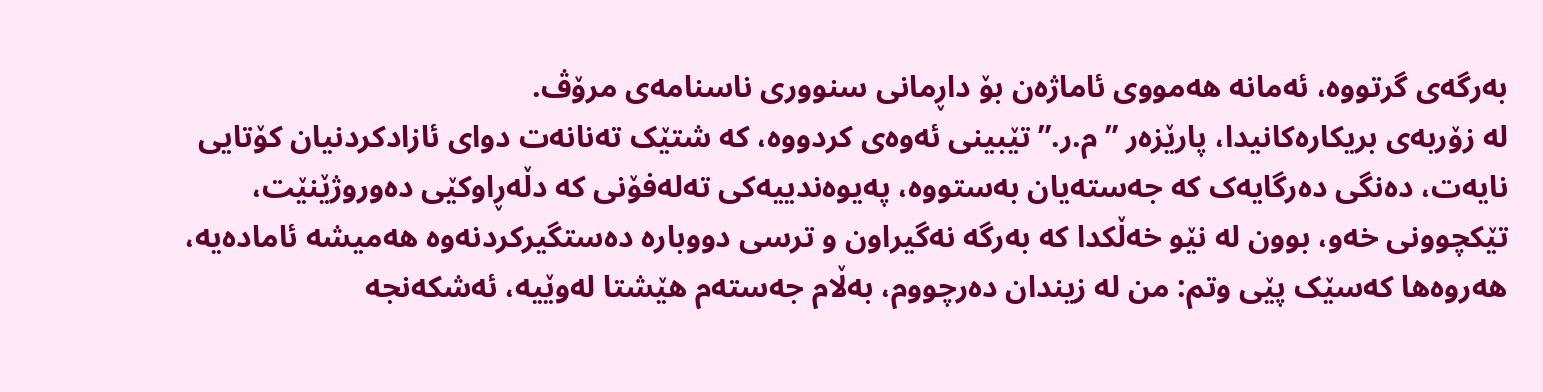بەرگەی گرتووە، ئەمانە هەمووی ئاماژەن بۆ داڕمانی سنووری ناسنامەی مرۆڤ.
لە زۆربەی بریکارەکانیدا، پارێزەر ”م.ر.” تێبینی ئەوەی کردووە، کە شتێک تەنانەت دوای ئازادکردنیان کۆتایی نایەت، دەنگی دەرگایەک کە جەستەیان بەستووە، پەیوەندییەکی تەلەفۆنی کە دڵەڕاوکێی دەوروژێنێت، تێکچوونی خەو، بوون لە نێو خەڵکدا کە بەرگە نەگیراون و ترسی دووبارە دەستگیرکردنەوە هەمیشە ئامادەیە، هەروەها کەسێک پێی وتم: من لە زیندان دەرچووم، بەڵام جەستەم هێشتا لەوێیە، ئەشکەنجە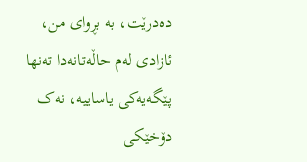دەدرێت، بە بڕوای من، ئازادی لەم حاڵەتانەدا تەنها پێگەیەکی یاساییە، نەک دۆخێکی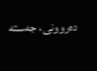دەروونی، جەستە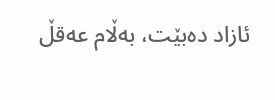ئازاد دەبێت، بەڵام عەقڵ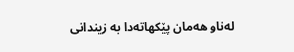لەناو هەمان پێکهاتەدا بە زیندانی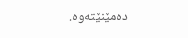دەمێنێتەوە.